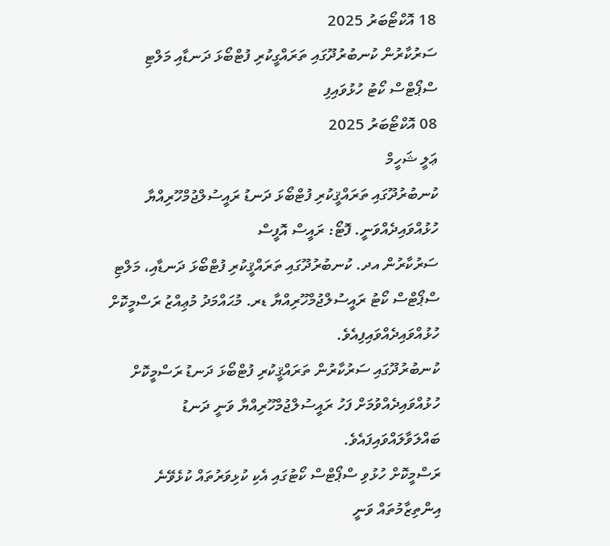18 އޮކްޓޯބަރު 2025
ސަރުކާރުން ކުނބުރުދޫގައި ތަރައްގީކުރި ފުޓްބޯޅަ ދަނޑާއި މަލްޓި ސްޕޯޓްސް ކޯޓު ހުޅުވައިފި
08 އޮކްޓޯބަރު 2025
ޢަލީ ޝަހީމް
ކުނބުރުދޫގައި ތަރައްޤީކުރި ފުޓްބޯޅަ ދަނޑު ރައީސުލްޖުމްހޫރިއްޔާ ހުޅުއްވައިދެއްވަނީ. ފޮޓޯ: ރައީސް އޮފީސް
ސަރުކާރުން އދ. ކުނބުރުދޫގައި ތަރައްޤީކުރި ފުޓްބޯޅަ ދަނޑާއި، މަލްޓި ސްޕޯޓްސް ކޯޓު ރައީސުލްޖުމްހޫރިއްޔާ ޑރ. މުޙައްމަދު މުޢިއްޒު ރަސްމީކޮށް ހުޅުއްވައިދެއްވައިފިއެވެ.
ކުނބުރުދޫގައި ސަރުކާރުން ތަރައްޤީކުރި ފުޓްބޯޅަ ދަނޑު ރަސްމީކޮށް ހުޅުއްވައިދެއްވުމަށް ފަހު ރައީސުލްޖުމްހޫރިއްޔާ ވަނީ ދަނޑު ބައްލަވާލައްވައިފައެވެ.
ރަސްމީކޮށް ހުޅުވި ސްޕޯޓްސް ކޯޓުގައި އެކި ކުޅިވަރުތައް ކުޅެވޭނެ އިންތިޒާމުތައް ވަނީ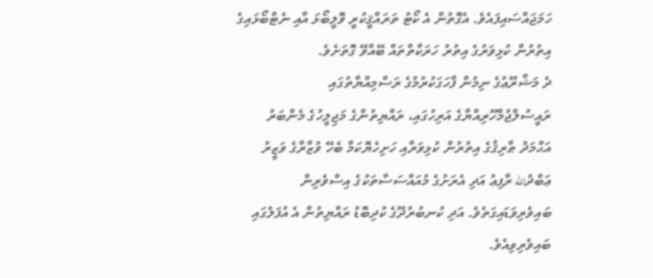ހަމަޖައްސައިފައެވެ. އެގޮތުން އެ ކޯޓު ތަރައްޤީކުރީ ވޮލީބޯޅަ އާއި ނެޓްބޯޅައިގެ އިތުރުން ކުޅިވަރުގެ އިތުރު ހަރަކާތްތައް ބޭއްވޭ ގޮތަށެވެ.
ދެ މަޝްރޫޢުގެ ނިމުން ފާހަގަކުރުމުގެ ރަސްމިއްޔާތުގައި ރައީސުލްޖުމްހޫރިއްޔާގެ އަރިހުގައި، ރައްޔިތުންގެ މަޖިލީހުގެ މެންބަރު އަޙްމަދު ޠާރިޤުގެ އިތުރުން ކުޅިވަރާއި ހަށިހެޔޮކަމާ ބެހޭ ވުޒާރާގެ ވަޒީރު ޢަބްދުالله ރާފިޢު އަދި އެރަށުގެ މުއައްސަސާތަކުގެ އިސްވެރިން ބައިވެރިވަޑައިގަތެވެ. އަދި ކުނބުރުދޫގެ ކުދިބޮޑު ރައްޔިތުން އެ އުފަލުގައި ބައިވެރިވިއެވެ.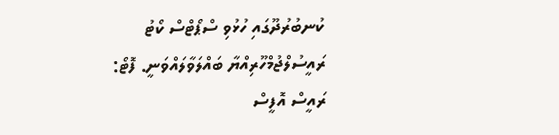ކުނބުރުދޫގައި ހުޅުވި ސްޕޯޓްސް ކޯޓު ރައީސުލްޖުމްހޫރިއްޔާ ބައްލަވާލައްވަނީ. ފޮޓޯ: ރައީސް އޮފީސް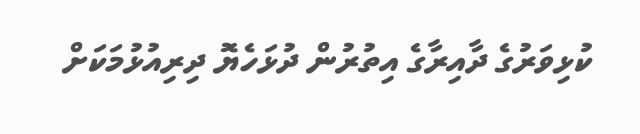ކުޅިވަރުގެ ދާއިރާގެ އިތުރުން ދުޅަހެޔޮ ދިރިއުޅުމަކަށް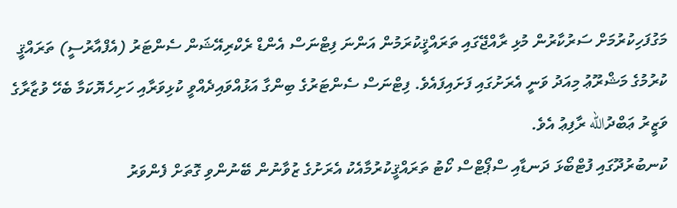މަގުފަހިކުރުމަށް ސަރުކާރުން މުޅި ރާއްޖޭގައި ތަރައްޤީކުރަމުން އަންނަ ފިޓްނަސް އެންޑް ރެކްރިއޭޝަން ސެންޓަރު (އެފްއާރުސީ) ތަރައްޤީ ކުރުމުގެ މަޝްރޫޢު މިއަދު ވަނީ އެރަށުގައި ފަށައިފައެވެ. ފިޓްނަސް ސެންޓަރުގެ ބިންގާ އަޅުއްވައިދެއްވީ ކުޅިވަރާއި ހަށިހެޔޮކަމާ ބެހޭ ވުޒާރާގެ ވަޒީރު ޢަބްދުالله ރާފިޢު އެވެ.
ކުނބުރުދޫގައި ފުޓްބޯޅަ ދަނޑާއި ސްޕޯޓްސް ކޯޓު ތަރައްޤީކުރުމާއެކު އެރަށުގެ ޒުވާނުން ބޭނުންވި ގޮތަށް ފެންވަރު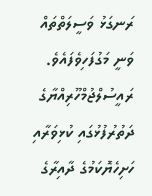ރަނގަޅު ވަސީލަތްތައް ވަނީ މަގުފަހިވެފައެވެ.
ރައީސުލްޖުމްހޫރިއްޔާގެ ދަތުރުފުޅުގައި ކުޅިވަރާއި ހަށިހެޔޮކަމުގެ ދާއިރާގެ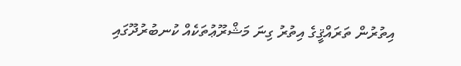އިތުރުން ތަރައްޤީގެ އިތުރު ގިނަ މަޝްރޫޢުތަކެއް ކުނބުރުދޫގައި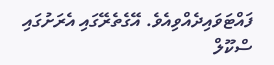ފައްޓަވައިދެއްވިއެވެ. އޭގެތެރޭގައި އެރަށުގައި ސްކޫލް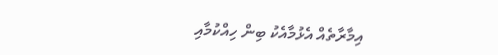އިމާރާތެއް އެޅުމާއެކު ބިން ހިއްކުމާއި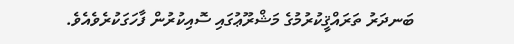ބަނދަރު ތަރައްޤީކުރުމުގެ މަޝްރޫޢުގައި ސޮއިކުރުން ފާހަގަކުރެވެއެވެ.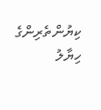ކިޔުންތެރިންގެ ހިޔާލު